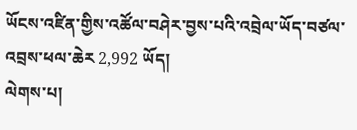ཡོངས་འཛིན་གྱིས་འཚོལ་བཤེར་བྱས་པའི་འབྲེལ་ཡོད་བཙལ་འབྲས་ཕལ་ཆེར 2,992 ཡོད།
ལེགས་པ།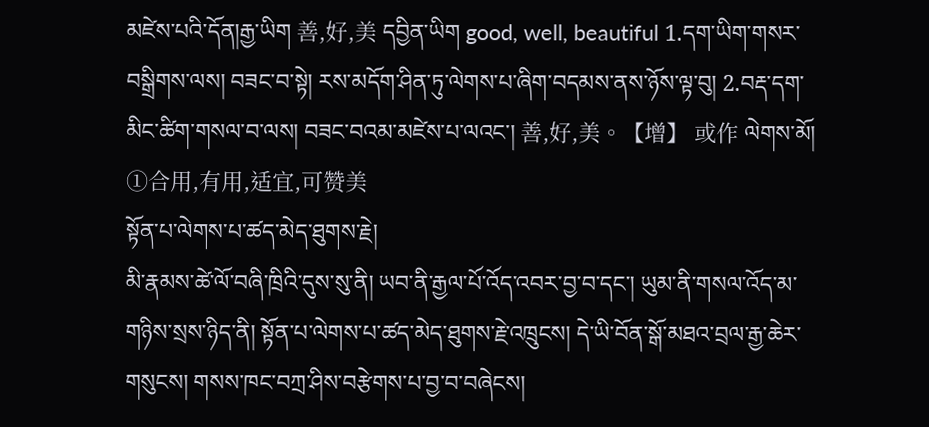མཛེས་པའི་དོན།རྒྱ་ཡིག 善,好,美 དབྱིན་ཡིག good, well, beautiful 1.དག་ཡིག་གསར་བསྒྲིགས་ལས། བཟང་བ་སྟེ། རས་མདོག་ཤིན་ཏུ་ལེགས་པ་ཞིག་བདམས་ནས་ཉོས་ལྟ་བུ། 2.བརྡ་དག་མིང་ཚིག་གསལ་བ་ལས། བཟང་བའམ་མཛེས་པ་ལའང་། 善,好,美。【增】 或作 ལེགས་མོ། ①合用,有用,适宜,可赞美
སྟོན་པ་ལེགས་པ་ཚད་མེད་ཐུགས་རྗེ།
མི་རྣམས་ཚེ་ལོ་བཞི་ཁྲིའི་དུས་སུ་ནི། ཡབ་ནི་རྒྱལ་པོ་འོད་འབར་བྱ་བ་དང་། ཡུམ་ནི་གསལ་འོད་མ་གཉིས་སྲས་ཉིད་ནི། སྟོན་པ་ལེགས་པ་ཚད་མེད་ཐུགས་རྗེ་འཁྲུངས། དེ་ཡི་བོན་སྒོ་མཐའ་བྲལ་རྒྱ་ཆེར་གསུངས། གསས་ཁང་བཀྲ་ཤིས་བརྩེགས་པ་བྱ་བ་བཞེངས།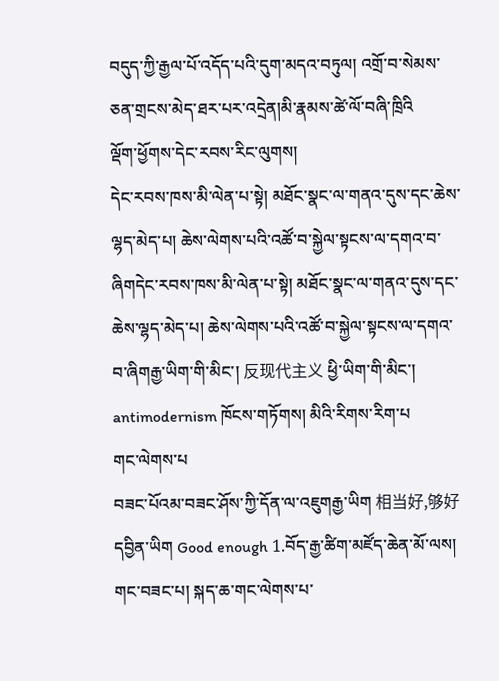བདུད་ཀྱི་རྒྱལ་པོ་འདོད་པའི་དུག་མདའ་བཏུལ། འགྲོ་བ་སེམས་ཅན་གྲངས་མེད་ཐར་པར་འདྲེན།མི་རྣམས་ཚེ་ལོ་བཞི་ཁྲིའི
ལྡོག་ཕྱོགས་དེང་རབས་རིང་ལུགས།
དེང་རབས་ཁས་མི་ལེན་པ་སྟེ། མཐོང་སྣང་ལ་གནའ་དུས་དང་ཆེས་ལྷད་མེད་པ། ཆེས་ལེགས་པའི་འཚོ་བ་སྐྱེལ་སྟངས་ལ་དགའ་བ་ཞིགདེང་རབས་ཁས་མི་ལེན་པ་སྟེ། མཐོང་སྣང་ལ་གནའ་དུས་དང་ཆེས་ལྷད་མེད་པ། ཆེས་ལེགས་པའི་འཚོ་བ་སྐྱེལ་སྟངས་ལ་དགའ་བ་ཞིགརྒྱ་ཡིག་གི་མིང་། 反现代主义 ཕྱི་ཡིག་གི་མིང་། antimodernism ཁོངས་གཏོགས། མིའི་རིགས་རིག་པ
གང་ལེགས་པ
བཟང་པོའམ་བཟང་ཤོས་ཀྱི་དོན་ལ་འཇུགརྒྱ་ཡིག 相当好,够好 དབྱིན་ཡིག Good enough 1.བོད་རྒྱ་ཚིག་མཛོད་ཆེན་མོ་ལས། གང་བཟང་པ། སྐད་ཆ་གང་ལེགས་པ་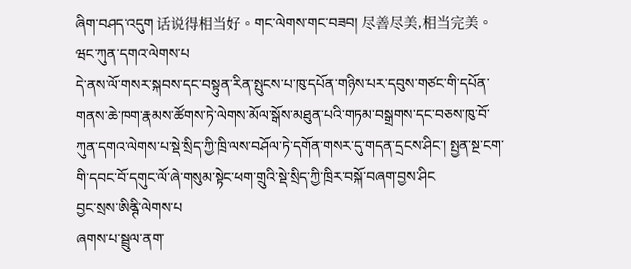ཞིག་བཤད་འདུག 话说得相当好。གང་ལེགས་གང་བཟབ། 尽善尽美,相当完美。
ཝང་ཀུན་དགའ་ལེགས་པ
དེ་ནས་ལོ་གསར་སྐབས་དང་བསྟུན་རིན་སྤུངས་པ་ཁུ་དཔོན་གཉིས་པར་དབུས་གཙང་གི་དཔོན་གནས་ཆེ་ཁག་རྣམས་ཚོགས་ཏེ་ལེགས་མོལ་སྒོས་མཐུན་པའི་གཏམ་བསྒྲགས་དང་བཅས་ཁུ་བོ་ཀུན་དགའ་ལེགས་པ་སྡེ་སྲིད་ཀྱི་ཁྲི་ལས་བཤོལ་ཏེ་དགོན་གསར་དུ་གདན་དྲངས་ཤིང་། སྤྱན་སྔ་ངག་གི་དབང་བོ་དགུང་ལོ་ཞེ་གསུམ་སྟེང་ཕག་གྲུའི་སྡེ་སྲིད་ཀྱི་ཁྲིར་བསྐོ་བཞག་བྱས་ཤིང
བྱང་སྲས་ཨིནྚི་ལེགས་པ
ཞགས་པ་སྦྲུལ་ནག་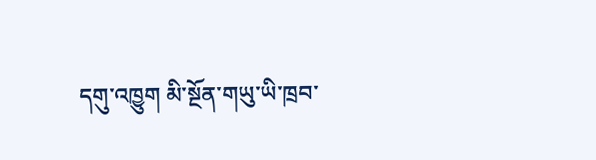དགུ་འཁྱུག མི་སྔོན་གཡུ་ཡི་ཁྲབ་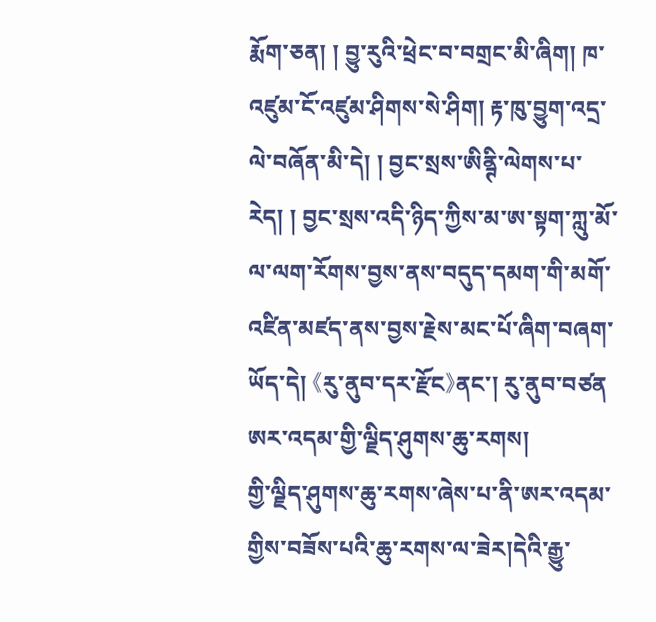རྨོག་ཅན། ། བྱུ་རུའི་ཕྲེང་བ་བགྲང་མི་ཞིག། ཁ་འཛུམ་ངོ་འཛུམ་ཤིགས་སེ་ཤིག། རྟ་ཁུ་བྱུག་འདྲ་ལེ་བཞོན་མི་དེ། ། བྱང་སྲས་ཨིནྚི་ལེགས་པ་རེད། ། བྱང་སྲས་འདི་ཉིད་ཀྱིས་མ་ཨ་སྟག་ཀླུ་མོ་ལ་ལག་རོགས་བྱས་ནས་བདུད་དམག་གི་མགོ་འཛིན་མཛད་ནས་བྱས་རྗེས་མང་པོ་ཞིག་བཞག་ཡོད་དེ། 《རུ་ནུབ་དར་རྫོང》ནང་། རུ་ནུབ་བཙན
ཨར་འདམ་གྱི་ལྗིད་ཤུགས་ཆུ་རགས།
གྱི་ལྗིད་ཤུགས་ཆུ་རགས་ཞེས་པ་ནི་ཨར་འདམ་གྱིས་བཟོས་པའི་ཆུ་རགས་ལ་ཟེར།དེའི་རྒྱུ་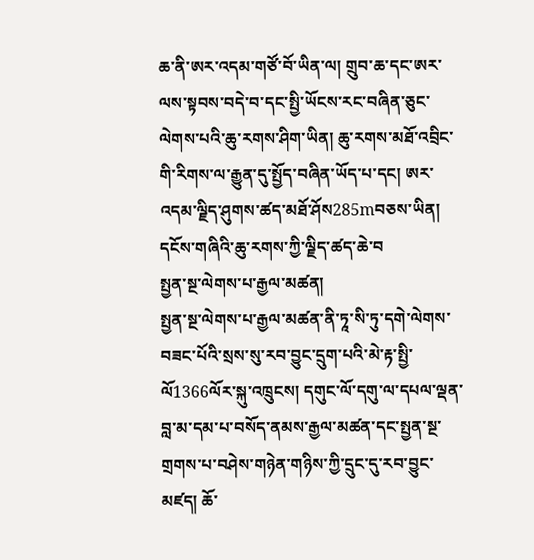ཆ་ནི་ཨར་འདམ་གཙོ་བོ་ཡིན་ལ། གྲུབ་ཆ་དང་ཨར་ལས་སྟབས་བདེ་བ་དང་སྤྱི་ཡོངས་རང་བཞིན་ཅུང་ལེགས་པའི་ཆུ་རགས་ཤིག་ཡིན། ཆུ་རགས་མཐོ་འབྲིང་གི་རིགས་ལ་རྒྱུན་དུ་སྤྱོད་བཞིན་ཡོད་པ་དང། ཨར་འདམ་ལྗིད་ཤུགས་ཚད་མཐོ་ཤོས285mབཅས་ཡིན། དངོས་གཞིའི་ཆུ་རགས་ཀྱི་ལྗིད་ཚད་ཆེ་བ
སྤྱན་སྔ་ལེགས་པ་རྒྱལ་མཚན།
སྤྱན་སྔ་ལེགས་པ་རྒྱལ་མཚན་ནི་ཏཱ་སི་ཏུ་དགེ་ལེགས་བཟང་པོའི་སྲས་སུ་རབ་བྱུང་དྲུག་པའི་མེ་རྟ་སྤྱི་ལོ1366ལོར་སྐུ་འཁྲུངས། དགུང་ལོ་དགུ་ལ་དཔལ་ལྡན་བླ་མ་དམ་པ་བསོད་ནམས་རྒྱལ་མཚན་དང་སྤྱན་སྔ་གྲགས་པ་བཤེས་གཉེན་གཉིས་ཀྱི་དྲུང་དུ་རབ་བྱུང་མཛད། ཆོ་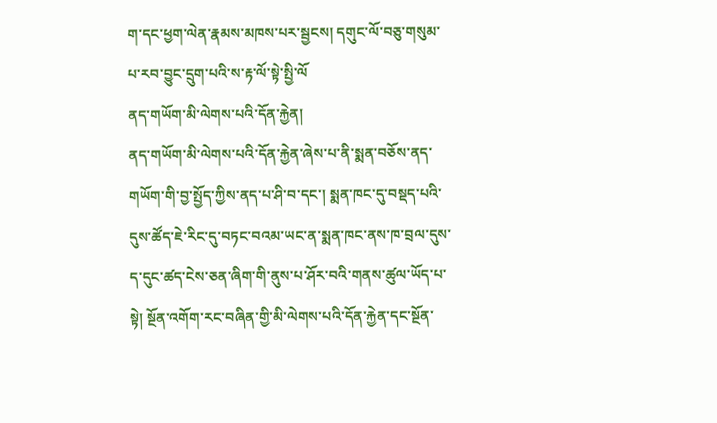ག་དང་ཕྱག་ལེན་རྣམས་མཁས་པར་སྦྱངས། དགུང་ལོ་བཅུ་གསུམ་པ་རབ་བྱུང་དྲུག་པའི་ས་རྟ་ལོ་སྟེ་སྤྱི་ལོ
ནད་གཡོག་མི་ལེགས་པའི་དོན་རྐྱེན།
ནད་གཡོག་མི་ལེགས་པའི་དོན་རྐྱེན་ཞེས་པ་ནི་སྨན་བཅོས་ནད་གཡོག་གི་བྱ་སྤྱོད་ཀྱིས་ནད་པ་ཤི་བ་དང་། སྨན་ཁང་དུ་བསྡད་པའི་དུས་ཚོད་ཇེ་རིང་དུ་བཏང་བའམ་ཡང་ན་སྨན་ཁང་ནས་ཁ་བྲལ་དུས་ད་དུང་ཚད་ངེས་ཅན་ཞིག་གི་ནུས་པ་ཤོར་བའི་གནས་ཚུལ་ཡོད་པ་སྟེ། སྔོན་འགོག་རང་བཞིན་གྱི་མི་ལེགས་པའི་དོན་རྐྱེན་དང་སྔོན་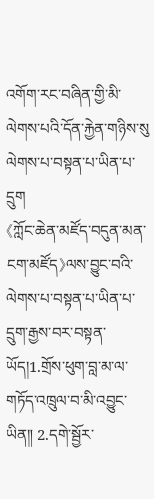འགོག་རང་བཞིན་གྱི་མི་ལེགས་པའི་དོན་རྐྱེན་གཉིས་སུ
ལེགས་པ་བསྟན་པ་ཡིན་པ་དྲུག
《ཀློང་ཆེན་མཛོད་བདུན་མན་ངག་མཛོད》ལས་བྱུང་བའི་ལེགས་པ་བསྟན་པ་ཡིན་པ་དྲུག་རྒྱས་བར་བསྟན་ཡོད།1.གྲོས་ཕུག་བླ་མ་ལ་གཏོད་འཁྲུལ་བ་མི་འབྱུང་ཡིན༎ 2.དགེ་སྦྱོར་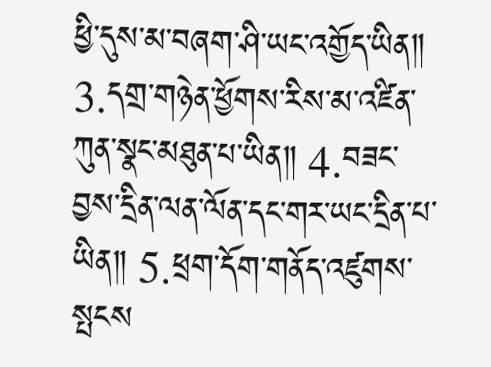ཕྱི་དུས་མ་བཞག་ཤི་ཡང་འགྱོད་ཡིན༎ 3.དགྲ་གཉེན་ཕྱོགས་རིས་མ་འཛིན་ཀུན་སྣང་མཐུན་པ་ཡིན༎ 4.བཟང་བྱས་དྲིན་ལན་ལོན་དང་གར་ཡང་དྲིན་པ་ཡིན༎ 5.ཕྲག་དོག་གནོད་འཛུགས་སྤངས